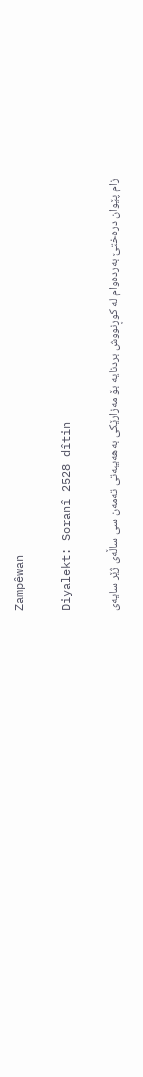Zampêwan

Diyalekt: Soranî 2528 dîtin

زام پێوان درەختێ بەردەوام لە کوڕنووش بردنایە بۆ مەزارێکی بەهەیبەتی تەمەن سی ساڵەی ژێر سایەی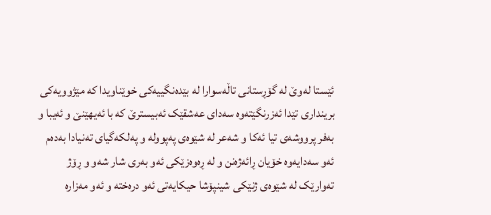ئێستا لەوێ لە گۆڕستانی تاڵەسوارا لە بێدەنگییەکی خوێناویدا کە مێژوویەکی برینداری تێدا ئەزرنگێتەوە سەدای عەشقێک ئەبیسترێ کە با ئەیهێنێ و ئەیبا و بەفر پرووشەی تیا ئەکا و شەعر لە شێوەی پەپوولە و پەلکەگیای تەنیادا بەدەم ئەو سەدایەوە خۆیان ڕائەژەنن و لە ڕەوەزێکی ئەو بەری شار شەو و ڕۆژ تەوارێک لە شێوەی ژنێکی شینپۆشا حیکایەتی ئەو درەختە و ئەو مەزارە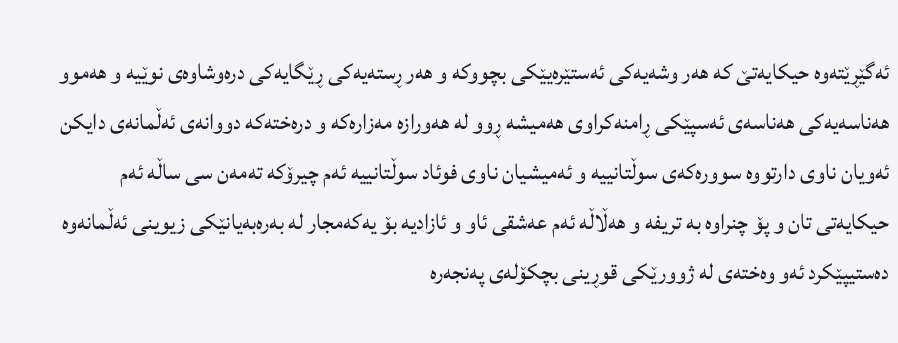ئەگێڕێتەوە حیکایەتێ کە هەر وشەیەکی ئەستێرەیێکی بچووکە و هەر ڕستەیەکی ڕێگایەکی درەوشاوەی نوێیە و هەموو هەناسەیەکی هەناسەی ئەسپێکی ڕامنەکراوی هەمیشە ڕوو لە هەورازە مەزارەکە و درەختەکە دووانەی ئەڵمانەی دایکن ئەویان ناوی دارتووە سوورەکەی سوڵتانییە و ئەمیشیان ناوی فوئاد سوڵتانییە ئەم چیرۆکە تەمەن سی ساڵە ئەم حیکایەتی تان و پۆ چنراوە بە تریفە و هەڵاڵە ئەم عەشقی ئاو و ئازادیە بۆ یەکەمجار لە بەرەبەیانێکی زیوینی ئەڵمانەوە دەستیپێکرد ئەو وەختەی لە ژوورێکی قوڕینی بچکۆلەی پەنجەرە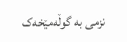نزمی بە گوڵەمێخەک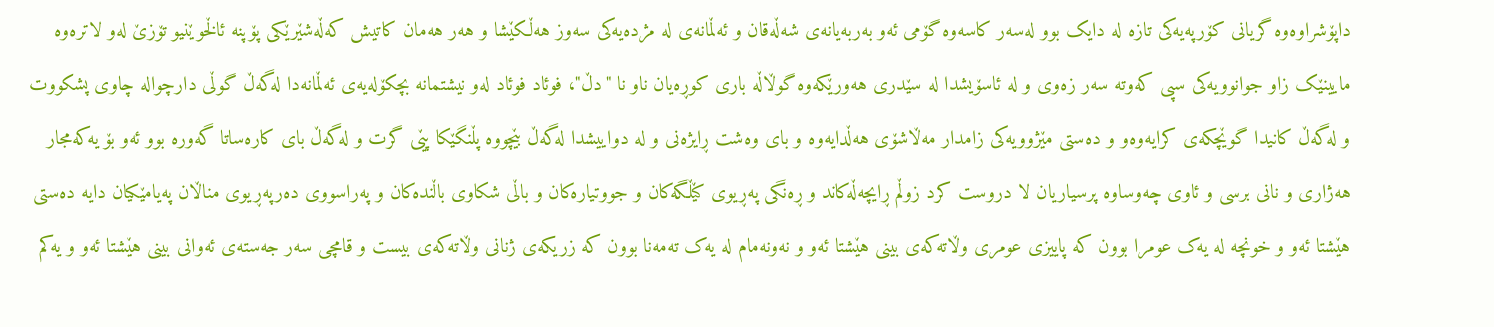داپۆشراوەوە گریانی کۆرپەیەکی تازە لە دایک بوو لەسەر کاسەوە گۆمی ئەو بەربەیانەی شەڵەقان و ئەڵمانەی لە مژدەیەکی سەوز هەڵکێشا و هەر هەمان کاتیش کەڵەشێرێکی پۆپنە ئاڵخوێنیو تۆزێ لەو لاترەوە مایینێک زاو جوانوویەکی سپی کەوتە سەر زەوی و لە ئاسۆیشدا لە سێدری هەورێکەوە گوڵاڵە باری کوڕەیان ناو نا "دڵ"، فوئاد فوئاد لەو نیشتمانە بچکۆلەیەی ئەڵمانەدا لەگەڵ گوڵی دارچوالە چاوی پشکووت و لەگەڵ کانیدا گوێچکەی کرایەوەو و دەستی مێژوویەکی زامدار مەڵاشۆی هەڵدایەوە و بای وەشت ڕایژەنی و لە دواییشدا لەگەڵ بێچووە پڵنگێکا پێی گرت و لەگەڵ بای کارەساتا گەورە بوو ئەو بۆ یەکەمجار هەژاری و نانی برسی و ئاوی چەوساوە پرسیاریان لا دروست کرد زوڵم ڕایچەڵەکاند و ڕەنگی پەڕیوی کێڵگەکان و جووتیارەکان و باڵی شکاوی باڵندەکان و پەراسووی دەرپەڕیوی مناڵان پەیامێکیان دایە دەستی هێشتا ئەو و خونچە لە یەک عومرا بوون کە پاییزی عومری وڵاتەکەی بینی هێشتا ئەو و نەونەمام لە یەک تەمەنا بوون کە زریکەی ژنانی وڵاتەکەی بیست و قامچی سەر جەستەی ئەوانی بینی هێشتا ئەو و یەکم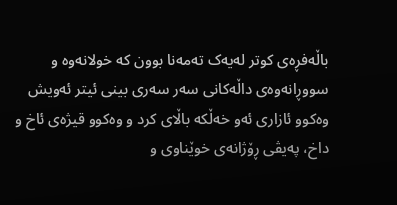باڵەفڕەی کوتر لەیەک تەمەنا بوون کە خولانەوە و سووڕانەوەی داڵەکانی سەر سەری بینی ئیتر ئەویش وەکوو ئازاری ئەو خەڵکە باڵای کرد و وەکوو قیژەی ئاخ و داخ، پەیڤی ڕۆژانەی خوێناوی و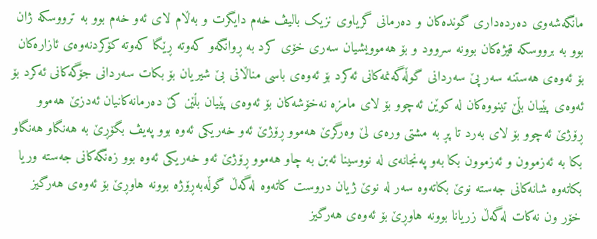مانگەشەوی دەردەداری گوندەکان و دەرمانی گریاوی نزیک بالیڤ خەم دایگرت و بەڵام لای ئەو خەم بوو بە ترووسکە ژان بوو بە برووسکە قیژەکان بوونە سروود و بۆ هەموویشیان سەری خۆی کرد بە ڕوانگەو کەوتە ڕێگا کەوتە کۆکردنەوەی ئازارەکان بۆ ئەوەی هەستنە سەر پێ سەردانی گوڵەگەنمەکانی ئەکرد بۆ ئەوەی باسی مناڵانی بێ شیریان بۆ بکات سەردانی جۆگەکانی ئەکرد بۆ ئەوەی پێیان بڵێ تینووەکان لە کوێن ئەچوو بۆ لای مامزە نەخۆشەکان بۆ ئەوەی پێیان بڵێن کێ دەرمانەکانیان ئەدزێ هەموو ڕۆژێ ئەچوو بۆ لای بەرد تا پڕ بە مشتی ورەی لێ وەرگرێ هەموو ڕۆژێ ئەو خەریکی ئەوە بوو پەیڤ بگۆڕێ بە هەنگاو هەنگاو بکا بە ئەزموون و ئەزموون بکا بەو پەنجانەی لە نووسینا ئەبن بە چاو هەموو ڕۆژێ ئەو خەریکی ئەوە بوو زەنگەکانی جەستە وریا بکاتەوە شانەکانی جەستە نوێ بکاتەوە سەر لە نوێ ژیان دروست کاتەوە لەگەڵ گوڵەبەڕۆژە بوونە هاوڕێ بۆ ئەوەی هەرگیز خۆر ون نەکات لەگەڵ زریانا بوونە هاوڕێ بۆ ئەوەی هەرگیز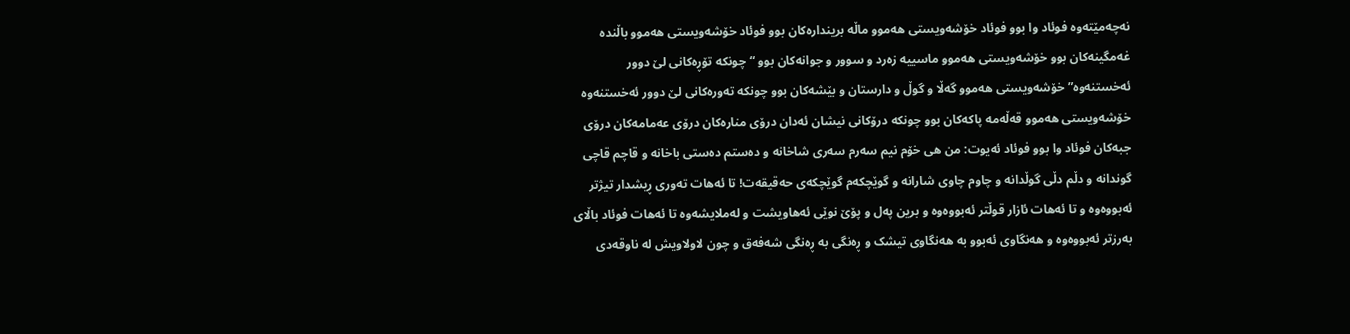نەچەمێتەوە فوئاد وا بوو فوئاد خۆشە‌ویستی هە‌موو ماڵە‌ بریندارە‌كان بوو فوئاد خۆشە‌ویستی هە‌موو باڵندە‌ غە‌مگینە‌كان بوو خۆشە‌ویستی هە‌موو ماسییە‌ زەرد و سوور و جوانە‌كان بوو “چونكە‌ تۆڕە‌كانی لێ دوور ئە‌خستنە‌وە‌” خۆشە‌ویستی هە‌موو گە‌ڵا و گوڵ و دارستان و بێشە‌كان بوو چونكە‌ تە‌ورە‌كانی لێ دوور ئە‌خستنە‌وە‌ خۆشە‌ویستی هە‌موو قە‌ڵە‌مە‌ پاكە‌كان بوو چونكە‌ درۆكانی نیشان ئە‌دان درۆی منارە‌كان درۆی عە‌مامە‌كان درۆی جبە‌كان فوئاد وا بوو فوئاد ئە‌یوت: من هی خۆم نیم سە‌رم سە‌ری شاخانە و دە‌ستم دە‌ستی باخانە و قاچم قاچی گوندانە‌ و دڵم دڵی گوڵدانە‌ و چاوم چاوی شارانە‌ و گوێچكە‌م گوێچكە‌ی حە‌قیقە‌ت! تا ئەهات تە‌وری ڕیشدار تیژتر ئە‌بووەوە و تا ئەهات ئازار قوڵتر ئە‌بووەوە و برین پەل و پۆێ نوێی ئەهاویشت و لە‌ملایشە‌وە‌ تا ئەهات فوئاد باڵای بە‌رزتر ئە‌بووەوە و هە‌نگاوی ئە‌بوو بە‌ هە‌نگاوی تیشک و ڕە‌نگی بە‌ ڕە‌نگی شە‌فە‌ق و چون لاولاویش لە ناوقە‌دی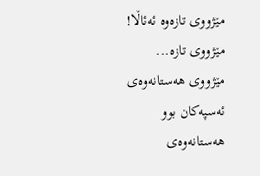مێژووی تازە‌وە‌ ئە‌ئاڵا! مێژووی تازە‌... مێژووی هە‌ستانە‌وە‌ی ئە‌سپە‌كان بوو هە‌ستانە‌وە‌ی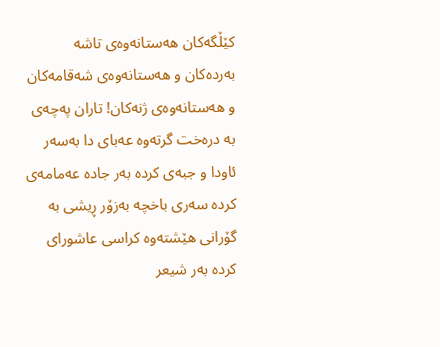كێڵگە‌كان هە‌ستانە‌وە‌ی تاشە‌ بە‌ردە‌كان و هە‌ستانە‌وە‌ی شە‌قامە‌كان و هە‌ستانە‌وە‌ی ژنە‌كان! تاران پە‌چە‌ی بە‌ درە‌خت گرتە‌وە‌ عە‌بای دا بە‌سە‌ر ئاودا و جبە‌ی كردە‌ بە‌ر جادە‌ عە‌مامە‌ی كردە‌ سە‌ری باخچە‌ بە‌زۆر ڕیشی بە‌ گۆرانی هێشتە‌وە‌ كراسی عاشورای كردە‌ بە‌ر شیعر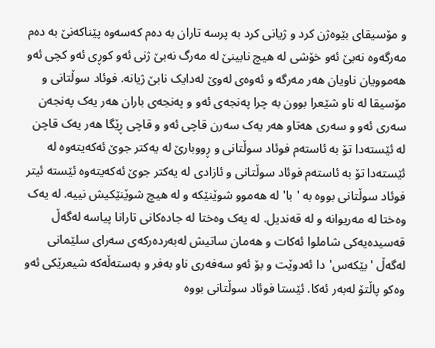و مۆسیقای بێوە‌ژن كرد و ژیانی كرد بە‌ پرسە تاران بە‌ دە‌م كە‌سە‌وە‌ پێناكە‌نێ بە‌ دە‌م مە‌رگە‌وە‌ نە‌بێ ئە‌و خۆشی لە‌ هیچ نابینێ لە‌ مە‌رگ نە‌بێ ژنی ئە‌و كوڕی ئە‌و كچی ئە‌و هە‌موویان ناویان هە‌ر مە‌رگە و ئە‌وە‌ی لە‌وێ لە‌دایک نابێ ژیانە‌. فوئاد سوڵتانی و مۆسیقا لە ناو شێعرا بوون بە چرا پەنجەی ئەو و پەنجەی باران هەر یەک پەنجەن سەری ئەو و سەری هەتاو هەر یەک سەرن قاچی ئەو و قاچی ڕێگا هەر یەک قاچن لە ئێستەدا تۆ بە ئاستەم فوئاد سوڵتانی و ڕووبارێ لە یەکتر جوێ ئەکەیتەوە لە ئێستەدا تۆ بە ئاستەم فوئاد سوڵتانی و ئازادی لە یەکتر جوێ ئەکەیتەوە ئێستە ئیتر فوئاد سوڵتانی بووە‌ بە‌ 'با' لە‌ هە‌موو شوێنێكە‌ و لە‌ هیچ شوێنێكیش نییە‌. لە‌ یەک وە‌ختا لە‌ مە‌ریوانە‌ و لە‌ قە‌ندیل. لە‌ یە‌ک وە‌ختا لە‌ جادە‌كانی تارانا پیاسە‌ لە‌گە‌ڵ قە‌سیدە‌یە‌كی شاملوا ئە‌كات و هە‌مان ساتیش لە‌بە‌ردە‌رکەی سە‌رای سلێمانی لە‌گە‌ڵ 'بێكە‌س'دا ئە‌دوێت و بۆ ئە‌و سە‌فە‌ری ناو بە‌فر و بە‌ستە‌ڵە‌كە‌ شیعرێكی ئە‌و وە‌كو پاڵتۆ لە‌بە‌ر ئە‌كا. ئێستا فوئاد سوڵتانی بووە‌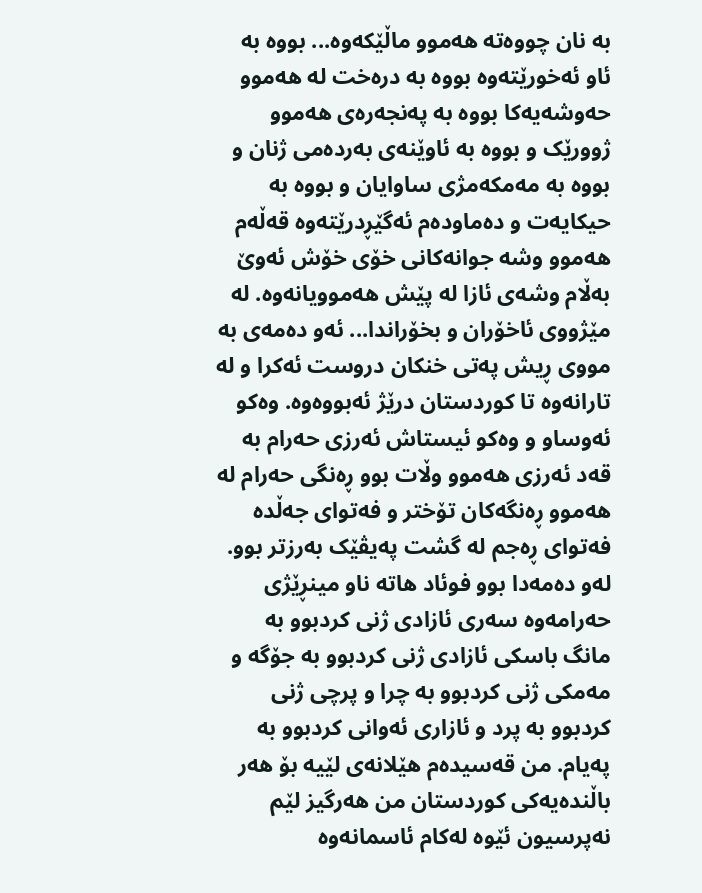بە‌ نان چووەتە‌ هە‌موو ماڵێكە‌وە‌... بووە‌ بە‌ ئاو ئە‌خورێتە‌وە‌ بووە‌ بە‌ درە‌خت لە‌ هە‌موو حە‌وشە‌یە‌كا بووە‌ بە‌ پە‌نجە‌رە‌ی هە‌موو ژوورێک و بووە‌ بە‌ ئاوێنە‌ی بە‌ردە‌می ژنان و بووە‌ بە‌ مە‌مكە‌مژی ساوایان و بووە‌ بە‌ حیكایە‌ت و دە‌ماودە‌م ئە‌گێڕدرێتە‌وە‌ قە‌ڵە‌م هە‌موو وشە‌ جوانە‌كانی خۆی خۆش ئە‌وێ بە‌ڵام وشە‌ی ئازا لە‌ پێش هە‌موویانە‌وە‌. لە‌ مێژووی ئاخۆران و بخۆراندا... ئە‌و دە‌مە‌ی بە‌ مووی ڕیش پە‌تی خنكان دروست ئە‌كرا و لە‌ تارانە‌وە‌ تا كوردستان درێژ ئە‌بووە‌وە. وە‌كو ئە‌وساو و وە‌كو ئیستاش ئە‌رزی حە‌رام بە‌ قە‌د ئە‌رزی هە‌موو وڵات بوو ڕە‌نگی حە‌رام لە‌ هە‌موو ڕە‌نگە‌كان تۆختر و فە‌توای جە‌ڵدە‌ فە‌توای ڕە‌جم لە‌ گشت پە‌یڤێک بە‌رزتر بوو. لە‌و دە‌مە‌دا بوو فوئاد هاتە‌ ناو مینڕێژی حە‌رامە‌وە‌ سە‌ری ئازادی ژنی كردبوو بە‌ مانگ باسكی ئازادی ژنی كردبوو بە‌ جۆگە‌ و مە‌مكی ژنی كردبوو بە‌ چرا و پرچی ژنی كردبوو بە‌ پرد و ئازاری ئە‌وانی كردبوو بە‌ پە‌یام. من قەسیدەم هێلانەی لێیە بۆ هەر باڵندەیەکی کوردستان من هەرگیز لێم نەپرسیون ئێوە لەکام ئاسمانەوە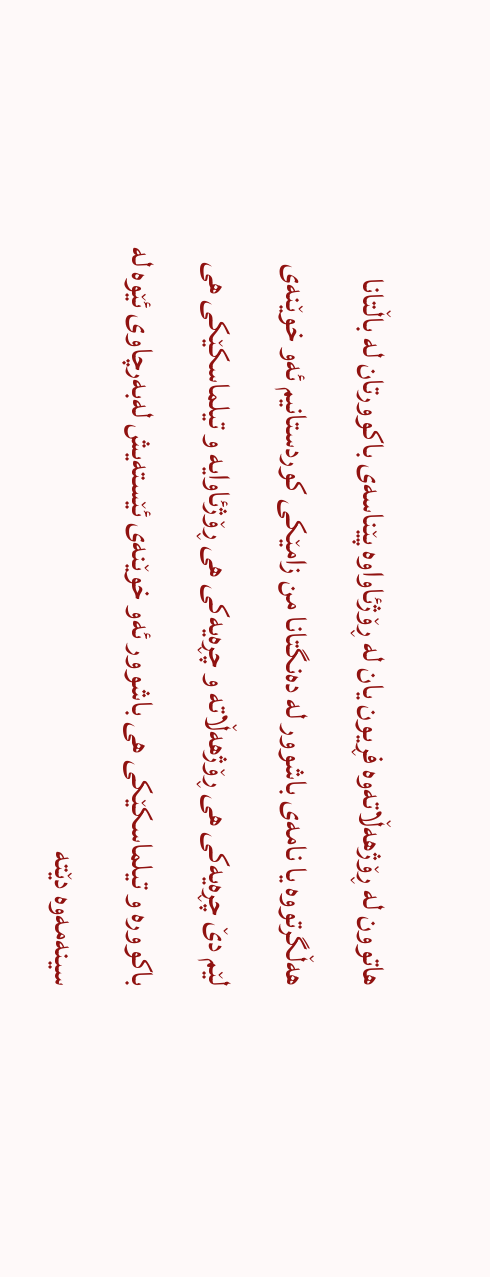هاتوون لە ڕۆژهەڵاتەوە فڕیون یان لە ڕۆژئاواوە پێناسەی باکوورتان لە باڵتانا هەڵگرتووە یا نامەی باشوور لە دەنگتانا من زامێکی کوردستانیم ئەو خوێنەی لێم دێ چڕەیەکی هی ڕۆژهەڵاتە و چڕەیەکی هی ڕۆژئاوایە و تیلماسکێکی هی باکوورە و تیلماسکێکی هی باشوور ئەو خوێنەی ئێستەیش لەبەرچاوی ئێوە لە سینەمەوە دێتە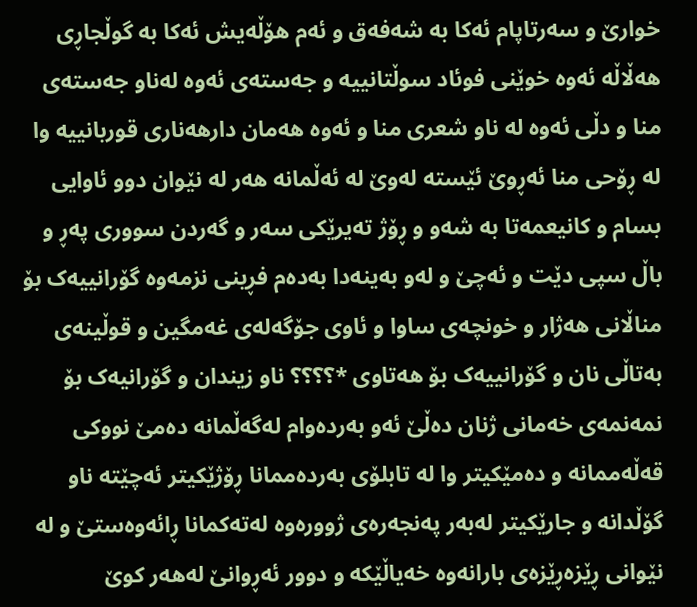خوارێ و سەرتاپام ئەکا بە شەفەق و ئەم هۆڵەیش ئەکا بە گوڵجاڕی هەڵاڵە ئەوە خوێنی فوئاد سوڵتانییە و جەستەی ئەوە لەناو جەستەی منا و دڵی ئەوە لە ناو شعری منا و ئەوە هەمان دارهەناری قوربانییە وا لە ڕۆحی منا ئەڕوێ ئێستە لەوێ لە ئەڵمانە هەر لە نێوان دوو ئاوایی بسام و کانیعمەتا بە شەو و ڕۆژ تەیرێکی سەر و گەردن سووری پەڕ و باڵ سپی دێت و ئەچێ و لەو بەینەدا بەدەم فڕینی نزمەوە گۆرانییەک بۆ مناڵانی هەژار و خونچەی ساوا و ئاوی جۆگەلەی غەمگین و قوڵینەی بەتاڵی نان و گۆرانییەک بۆ هەتاوی *؟؟؟؟ ناو زیندان و گۆرانیەک بۆ نمەنمەی خەمانی ژنان دەڵێ ئەو بەردەوام لەگەڵمانە دەمێ نووکی قەڵەممانە و دەمێکیتر وا لە تابلۆی بەردەممانا ڕۆژێکیتر ئەچێتە ناو گۆڵدانە و جارێکیتر لەبەر پەنجەرەی ژوورەوە لەتەکمانا ڕائەوەستێ و لە نێوانی ڕێزەڕێزەی بارانەوە خەیاڵێکە و دوور ئەڕوانێ لەهەر کوێ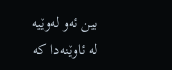بین ئەو لەوێیە لە ئاوێنەدا کە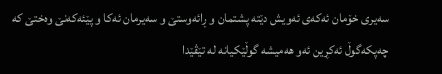سەیری خۆمان ئەکەی ئەویش دێتە پشتمان و ڕائەوستێ و سەیرمان ئەکا و پێئەکەنێ وەختێ کە چەپکەگوڵ ئەکڕین ئەو هەمیشە گوڵێکیانە لە تێڤێدا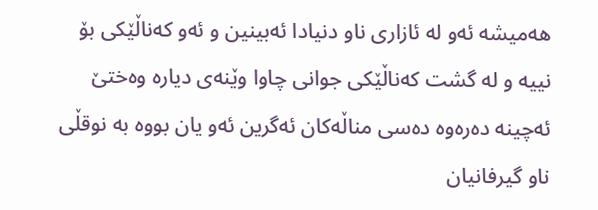هەمیشە ئەو لە ئازاری ناو دنیادا ئەبینین و ئەو کەناڵێکی بۆ نییە و لە گشت کەناڵێکی جوانی چاوا وێنەی دیارە وەختێ ئەچینە دەرەوە دەسی مناڵەکان ئەگرین ئەو یان بووە بە نوقڵی ناو گیرفانیان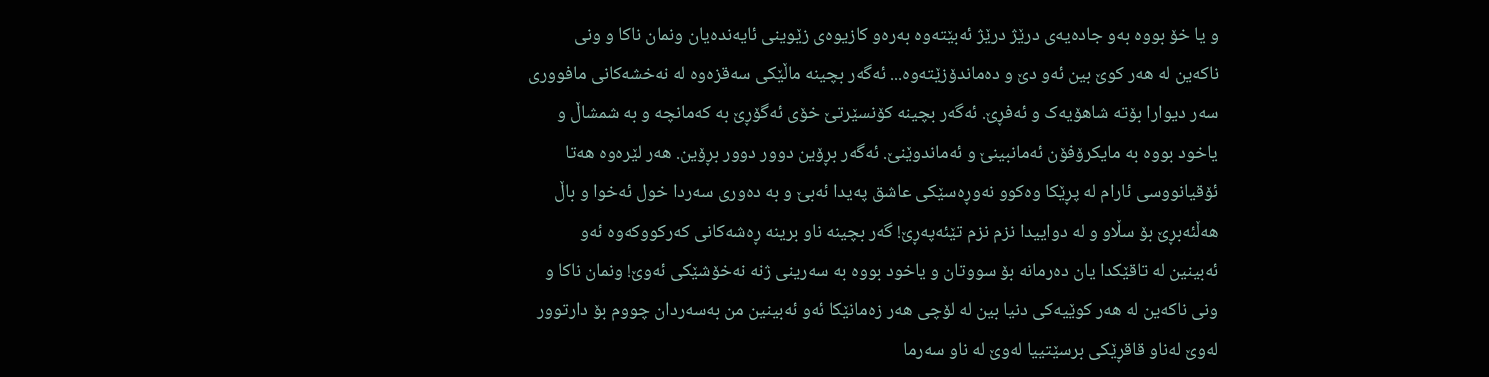و یا خۆ بووە بەو جادەیەی درێژ درێژ ئەبێتەوە بەرەو کازیوەی زێوینی ئایەندەیان ونمان ناكا و ونی ناكە‌ین لە‌ هە‌ر كوێ بین ئە‌و دێ و دە‌ماندۆزێتە‌وە‌... ئە‌گە‌ر بچینە‌ ماڵێكی سە‌قزە‌وە‌ لە‌ نە‌خشە‌كانی مافووری سە‌ر دیوارا بۆتە‌ شاهۆیە‌ک و ئە‌فڕێ. ئە‌گە‌ر بچینە‌ كۆنسێرتێ خۆی ئە‌گۆڕێ‌ بە‌ كە‌مانچە‌ و بە‌ شمشاڵ و یاخود بووە‌ بە‌ مایكرۆفۆن ئە‌مانبینێ و ئە‌ماندوێنێ. ئە‌گە‌ر بڕۆین دوور دوور بڕۆین. هە‌ر لێرە‌وە‌ هە‌تا ئۆقیانووسی ئارام لە‌ پڕێكا وە‌كوو نە‌وڕە‌سێكی عاشق پە‌یدا ئە‌بێ و بە‌ دە‌وری سە‌ردا خول ئە‌خوا و باڵ هە‌ڵئە‌بڕێ بۆ سڵاو و لە‌ دواییدا نزم نزم تێئە‌پە‌ڕێ! گە‌ر بچینە‌ ناو برینە‌ ڕە‌شە‌كانی كە‌ركووكە‌وە‌ ئە‌و ئە‌بینین لە‌ تاقێكدا یان دە‌رمانە‌ بۆ سووتان و یاخود بووە‌ بە‌ سە‌رینی ژنە‌ نە‌خۆشێكی ئە‌وێ! ونمان ناکا و ونی ناکەین لە هەر کوێیەکی دنیا بین لە لۆچی هەر زەمانێکا ئەو ئەبینین من بەسەردان چووم بۆ دارتوور لەوێ لەناو قاقڕێکی برسێتییا لەوێ لە ناو سەرما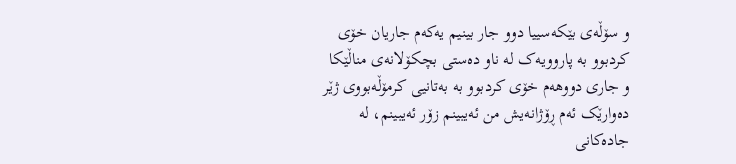و سۆڵەی بێکەسییا دوو جار بینیم یەکەم جاریان خۆی کردبوو بە پاروویەک لە ناو دەستی بچکۆلانەی مناڵێکا و جاری دووهەم خۆی کردبوو بە بەتانیی کرمۆڵەبووی ژێر دەوارێک ئە‌م ڕۆژانە‌یش من ئە‌یبینم زۆر ئە‌یبینم، لە‌ جادە‌كانی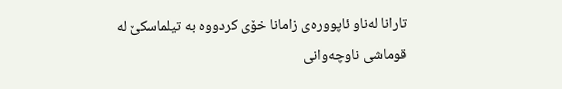تارانا لە‌ناو ئاپوورە‌ی زامانا خۆی كردووە‌ بە‌ تیلماسكێ لە‌ قوماشی ناوچە‌وانی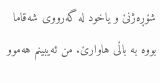شۆڕە‌ژنێ‌ و یاخود لە‌ گە‌رووی شە‌قاما بووە‌ بە‌ باڵی هاوارێ. من ئە‌یبینم هە‌موو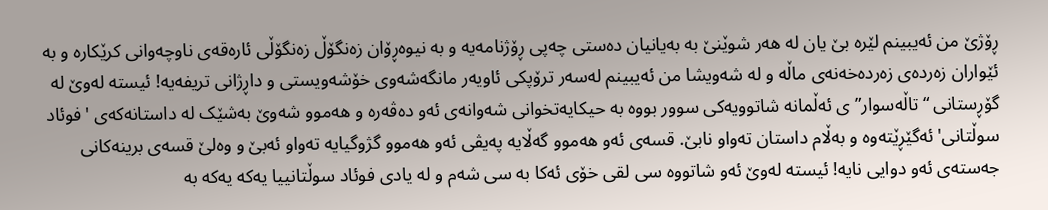ڕۆژێ من ئە‌یبینم لێرە‌ بێ یان لە‌ هە‌ر شوێنێ بە‌ بە‌یانیان دە‌ستی چە‌پی ڕۆژنامە‌یە‌ و بە‌ نیوە‌ڕۆان زە‌نگۆڵ زە‌نگۆڵی ئارە‌قە‌ی ناوچە‌وانی كرێكارە‌ و بە‌ ئێواران زە‌ردە‌ی زە‌ردە‌خە‌نە‌ی ماڵە‌ و لە‌ شە‌ویشا من ئە‌یبینم لە‌سە‌ر ترۆپكی ئاویە‌ر مانگە‌شە‌وی خۆشە‌ویستی و داڕژانی تریفە‌یە‌! ئیستە‌ لە‌وێ لە‌ گۆڕستانی “تاڵە‌سوار”ی ئە‌ڵمانە‌ شاتوویە‌كی سوور بووە‌ بە‌ حیكایە‌تخوانی شە‌وانە‌ی ئە‌و دە‌ڤە‌رە‌ و هە‌موو شە‌وێ بە‌شێک لە‌ داستانە‌كە‌ی 'فوئاد سوڵتانی' ئە‌گێڕێتە‌وە‌ و بە‌ڵام داستان تە‌واو نابێ. قسە‌ی ئە‌و هە‌موو گە‌ڵایە‌ پە‌یڤی ئە‌و هە‌موو گژوگیایە‌ تە‌واو ئە‌بێ و وە‌لێ قسە‌ی برینە‌كانی جە‌ستە‌ی ئە‌و دوایی نایە‌! ئیستە لە‌وێ ئە‌و شاتووە‌ سی لقی خۆی ئە‌كا بە‌ سی شە‌م و لە‌ یادی فوئاد سوڵتانییا یە‌كە‌ یە‌كە‌ بە‌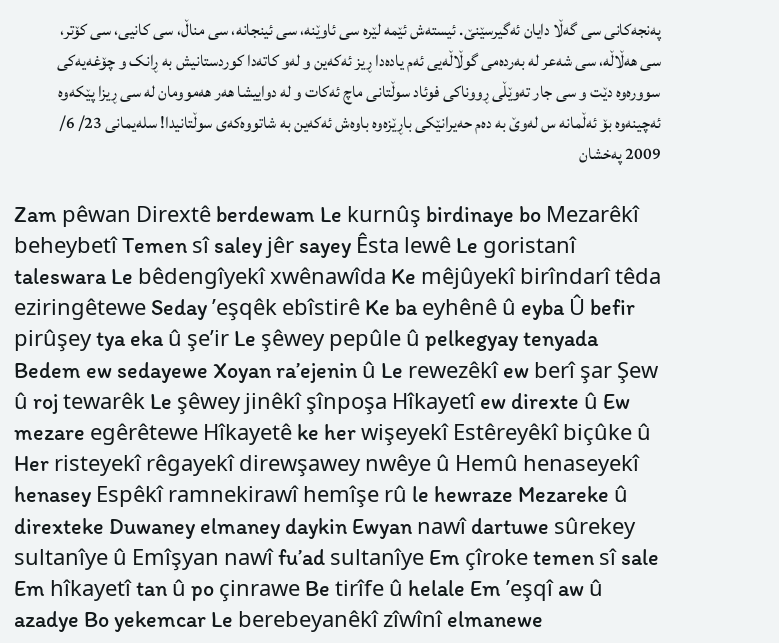پە‌نجە‌كانی سی گە‌ڵا دایان ئە‌گیرسێنێ. ئیستە‌ش ئێمە‌ لێرە‌ سی ئاوێنە‌، سی ئینجانە‌، سی مناڵ، سی كانیی، سی كۆتر، سی هە‌ڵاڵە‌، سی شەعر لە‌ بە‌ردە‌می گوڵاڵە‌یی ئە‌م یادە‌دا ڕیز ئە‌كە‌ین و لە‌و كاتە‌دا كوردستانیش بە‌ ڕانک و چۆغە‌یە‌كی سوورە‌وە‌ دێت‌ و سی جار تە‌وێڵی ڕووناكی فوئاد سوڵتانی ماچ ئە‌كات و لە‌ دواییشا هە‌ر هە‌موومان لە‌ سی ڕیزا پێكە‌وە‌ ئە‌چینە‌وە‌ بۆ ئە‌ڵمانە‌ س لە‌وێ بە‌ دە‌م حە‌یرانێكی باڕێزە‌وە‌ باوە‌ش ئە‌كە‌ین بە‌ شاتووە‌كە‌ی سوڵتانیدا! سلە‌یمانی 23/ 6/ 2009 پە‌خشان

Zam pêwan Dirextê berdewam Le kurnûş birdinaye bo Mezarêkî beheybetî Temen sî saley jêr sayey Êsta lewê Le goristanî taleswara Le bêdengîyekî xwênawîda Ke mêjûyekî birîndarî têda eziringêtewe Seday ’eşqêk ebîstirê Ke ba eyhênê û eyba Û befir pirûşey tya eka û şe’ir Le şêwey pepûle û pelkegyay tenyada Bedem ew sedayewe Xoyan ra’ejenin û Le rewezêkî ew berî şar Şew û roj tewarêk Le şêwey jinêkî şînpoşa Hîkayetî ew direxte û Ew mezare egêrêtewe Hîkayetê ke her wişeyekî Estêreyêkî biçûke û Her risteyekî rêgayekî direwşawey nwêye û Hemû henaseyekî henasey Espêkî ramnekirawî hemîşe rû le hewraze Mezareke û direxteke Duwaney elmaney daykin Ewyan nawî dartuwe sûrekey sultanîye û Emîşyan nawî fu’ad sultanîye Em çîroke temen sî sale Em hîkayetî tan û po çinrawe Be tirîfe û helale Em ’eşqî aw û azadye Bo yekemcar Le berebeyanêkî zîwînî elmanewe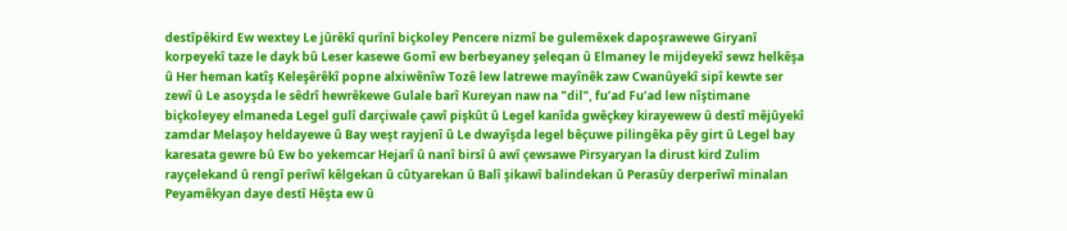destîpêkird Ew wextey Le jûrêkî qurînî biçkoley Pencere nizmî be gulemêxek dapoşrawewe Giryanî korpeyekî taze le dayk bû Leser kasewe Gomî ew berbeyaney şeleqan û Elmaney le mijdeyekî sewz helkêşa û Her heman katîş Keleşêrêkî popne alxiwênîw Tozê lew latrewe mayînêk zaw Cwanûyekî sipî kewte ser zewî û Le asoyşda le sêdrî hewrêkewe Gulale barî Kureyan naw na "dil", fu’ad Fu’ad lew nîştimane biçkoleyey elmaneda Legel gulî darçiwale çawî pişkût û Legel kanîda gwêçkey kirayewew û destî mêjûyekî zamdar Melaşoy heldayewe û Bay weşt rayjenî û Le dwayîşda legel bêçuwe pilingêka pêy girt û Legel bay karesata gewre bû Ew bo yekemcar Hejarî û nanî birsî û awî çewsawe Pirsyaryan la dirust kird Zulim rayçelekand û rengî perîwî kêlgekan û cûtyarekan û Balî şikawî balindekan û Perasûy derperîwî minalan Peyamêkyan daye destî Hêşta ew û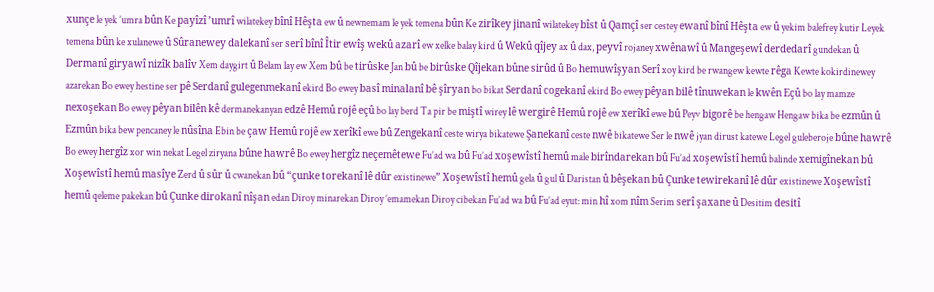xunçe le yek ’umra bûn Ke payîzî ’umrî wilatekey bînî Hêşta ew û newnemam le yek temena bûn Ke zirîkey jinanî wilatekey bîst û Qamçî ser cestey ewanî bînî Hêşta ew û yekim balefrey kutir Leyek temena bûn ke xulanewe û Sûranewey dalekanî ser serî bînî Îtir ewîş wekû azarî ew xelke balay kird û Wekû qîjey ax û dax, peyvî rojaney xwênawî û Mangeşewî derdedarî gundekan û Dermanî giryawî nizîk balîv Xem daygirt û Belam lay ew Xem bû be tirûske Jan bû be birûske Qîjekan bûne sirûd û Bo hemuwîşyan Serî xoy kird be rwangew kewte rêga Kewte kokirdinewey azarekan Bo ewey hestine ser pê Serdanî gulegenmekanî ekird Bo ewey basî minalanî bê şîryan bo bikat Serdanî cogekanî ekird Bo ewey pêyan bilê tînuwekan le kwên Eçû bo lay mamze nexoşekan Bo ewey pêyan bilên kê dermanekanyan edzê Hemû rojê eçû bo lay berd Ta pir be miştî wirey lê wergirê Hemû rojê ew xerîkî ewe bû Peyv bigorê be hengaw Hengaw bika be ezmûn û Ezmûn bika bew pencaney le nûsîna Ebin be çaw Hemû rojê ew xerîkî ewe bû Zengekanî ceste wirya bikatewe Şanekanî ceste nwê bikatewe Ser le nwê jyan dirust katewe Legel guleberoje bûne hawrê Bo ewey hergîz xor win nekat Legel ziryana bûne hawrê Bo ewey hergîz neçemêtewe Fu’ad wa bû Fu’ad xoşewîstî hemû male birîndarekan bû Fu’ad xoşewîstî hemû balinde xemigînekan bû Xoşewîstî hemû masîye Zerd û sûr û cwanekan bû “çunke torekanî lê dûr existinewe” Xoşewîstî hemû gela û gul û Daristan û bêşekan bû Çunke tewirekanî lê dûr existinewe Xoşewîstî hemû qeleme pakekan bû Çunke dirokanî nîşan edan Diroy minarekan Diroy ’emamekan Diroy cibekan Fu’ad wa bû Fu’ad eyut: min hî xom nîm Serim serî şaxane û Desitim desitî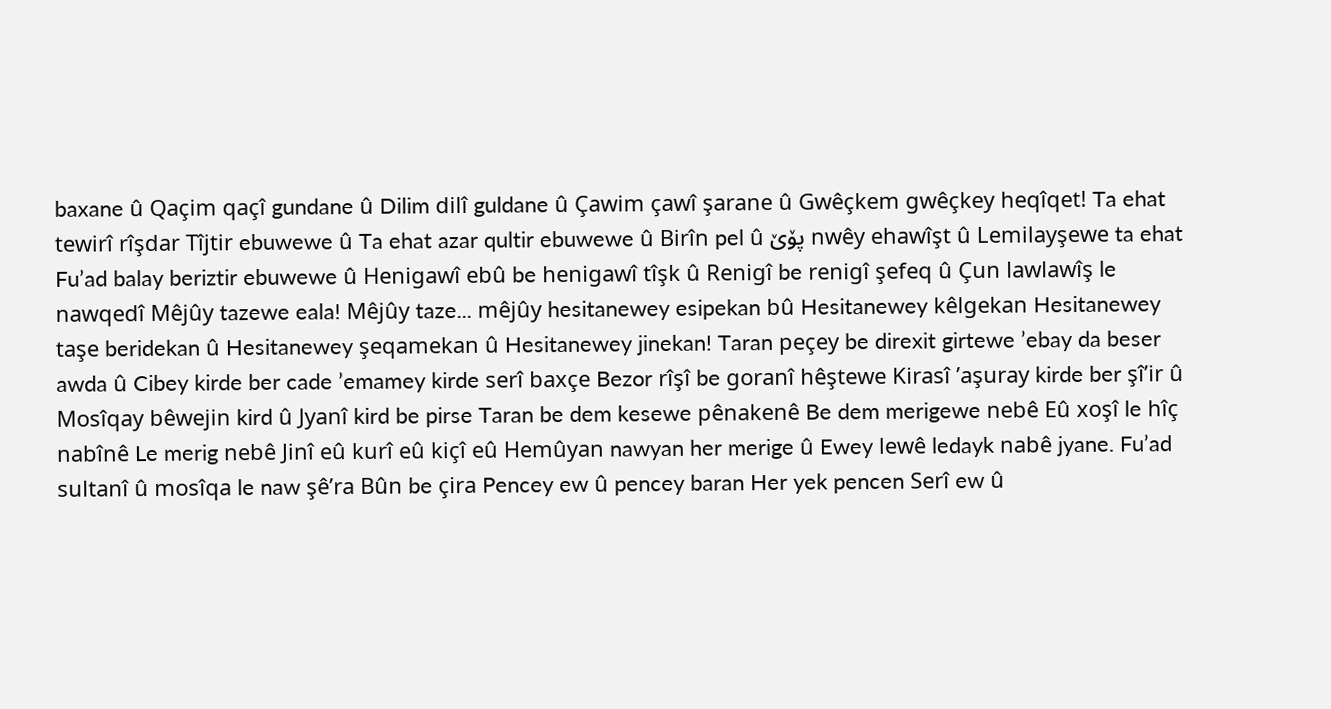baxane û Qaçim qaçî gundane û Dilim dilî guldane û Çawim çawî şarane û Gwêçkem gwêçkey heqîqet! Ta ehat tewirî rîşdar Tîjtir ebuwewe û Ta ehat azar qultir ebuwewe û Birîn pel û پۆێ nwêy ehawîşt û Lemilayşewe ta ehat Fu’ad balay beriztir ebuwewe û Henigawî ebû be henigawî tîşk û Renigî be renigî şefeq û Çun lawlawîş le nawqedî Mêjûy tazewe eala! Mêjûy taze... mêjûy hesitanewey esipekan bû Hesitanewey kêlgekan Hesitanewey taşe beridekan û Hesitanewey şeqamekan û Hesitanewey jinekan! Taran peçey be direxit girtewe ’ebay da beser awda û Cibey kirde ber cade ’emamey kirde serî baxçe Bezor rîşî be goranî hêştewe Kirasî ’aşuray kirde ber şî’ir û Mosîqay bêwejin kird û Jyanî kird be pirse Taran be dem kesewe pênakenê Be dem merigewe nebê Eû xoşî le hîç nabînê Le merig nebê Jinî eû kurî eû kiçî eû Hemûyan nawyan her merige û Ewey lewê ledayk nabê jyane. Fu’ad sultanî û mosîqa le naw şê’ra Bûn be çira Pencey ew û pencey baran Her yek pencen Serî ew û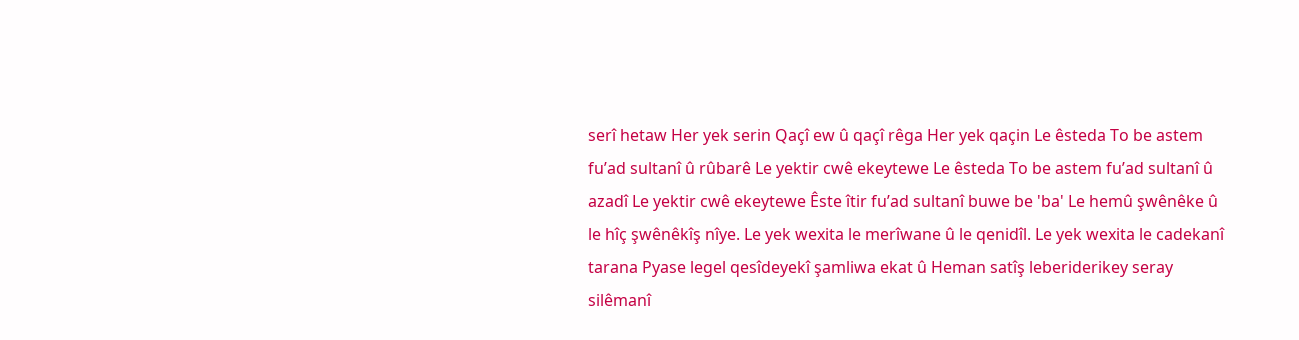serî hetaw Her yek serin Qaçî ew û qaçî rêga Her yek qaçin Le êsteda To be astem fu’ad sultanî û rûbarê Le yektir cwê ekeytewe Le êsteda To be astem fu’ad sultanî û azadî Le yektir cwê ekeytewe Êste îtir fu’ad sultanî buwe be 'ba' Le hemû şwênêke û le hîç şwênêkîş nîye. Le yek wexita le merîwane û le qenidîl. Le yek wexita le cadekanî tarana Pyase legel qesîdeyekî şamliwa ekat û Heman satîş leberiderikey seray silêmanî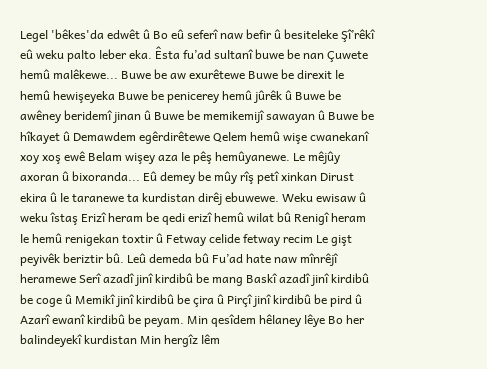Legel 'bêkes'da edwêt û Bo eû seferî naw befir û besiteleke Şî’rêkî eû weku palto leber eka. Êsta fu’ad sultanî buwe be nan Çuwete hemû malêkewe... Buwe be aw exurêtewe Buwe be direxit le hemû hewişeyeka Buwe be penicerey hemû jûrêk û Buwe be awêney beridemî jinan û Buwe be memikemijî sawayan û Buwe be hîkayet û Demawdem egêrdirêtewe Qelem hemû wişe cwanekanî xoy xoş ewê Belam wişey aza le pêş hemûyanewe. Le mêjûy axoran û bixoranda... Eû demey be mûy rîş petî xinkan Dirust ekira û le taranewe ta kurdistan dirêj ebuwewe. Weku ewisaw û weku îstaş Erizî heram be qedi erizî hemû wilat bû Renigî heram le hemû renigekan toxtir û Fetway celide fetway recim Le gişt peyivêk beriztir bû. Leû demeda bû Fu’ad hate naw mînrêjî heramewe Serî azadî jinî kirdibû be mang Baskî azadî jinî kirdibû be coge û Memikî jinî kirdibû be çira û Pirçî jinî kirdibû be pird û Azarî ewanî kirdibû be peyam. Min qesîdem hêlaney lêye Bo her balindeyekî kurdistan Min hergîz lêm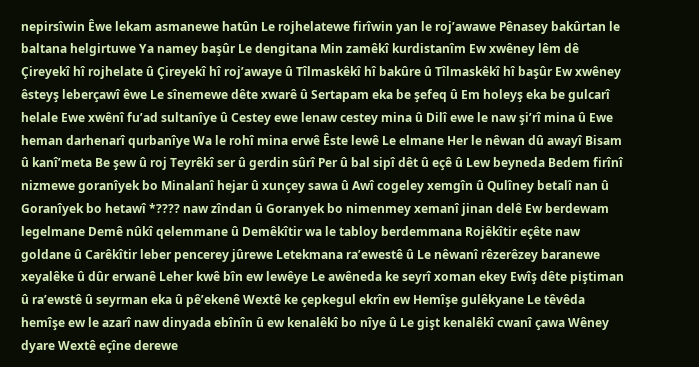nepirsîwin Êwe lekam asmanewe hatûn Le rojhelatewe firîwin yan le roj’awawe Pênasey bakûrtan le baltana helgirtuwe Ya namey başûr Le dengitana Min zamêkî kurdistanîm Ew xwêney lêm dê Çireyekî hî rojhelate û Çireyekî hî roj’awaye û Tîlmaskêkî hî bakûre û Tîlmaskêkî hî başûr Ew xwêney êsteyş leberçawî êwe Le sînemewe dête xwarê û Sertapam eka be şefeq û Em holeyş eka be gulcarî helale Ewe xwênî fu’ad sultanîye û Cestey ewe lenaw cestey mina û Dilî ewe le naw şi’rî mina û Ewe heman darhenarî qurbanîye Wa le rohî mina erwê Êste lewê Le elmane Her le nêwan dû awayî Bisam û kanî’meta Be şew û roj Teyrêkî ser û gerdin sûrî Per û bal sipî dêt û eçê û Lew beyneda Bedem firînî nizmewe goranîyek bo Minalanî hejar û xunçey sawa û Awî cogeley xemgîn û Qulîney betalî nan û Goranîyek bo hetawî *???? naw zîndan û Goranyek bo nimenmey xemanî jinan delê Ew berdewam legelmane Demê nûkî qelemmane û Demêkîtir wa le tabloy berdemmana Rojêkîtir eçête naw goldane û Carêkîtir leber pencerey jûrewe Letekmana ra’ewestê û Le nêwanî rêzerêzey baranewe xeyalêke û dûr erwanê Leher kwê bîn ew lewêye Le awêneda ke seyrî xoman ekey Ewîş dête piştiman û ra’ewstê û seyrman eka û pê’ekenê Wextê ke çepkegul ekrîn ew Hemîşe gulêkyane Le têvêda hemîşe ew le azarî naw dinyada ebînîn û ew kenalêkî bo nîye û Le gişt kenalêkî cwanî çawa Wêney dyare Wextê eçîne derewe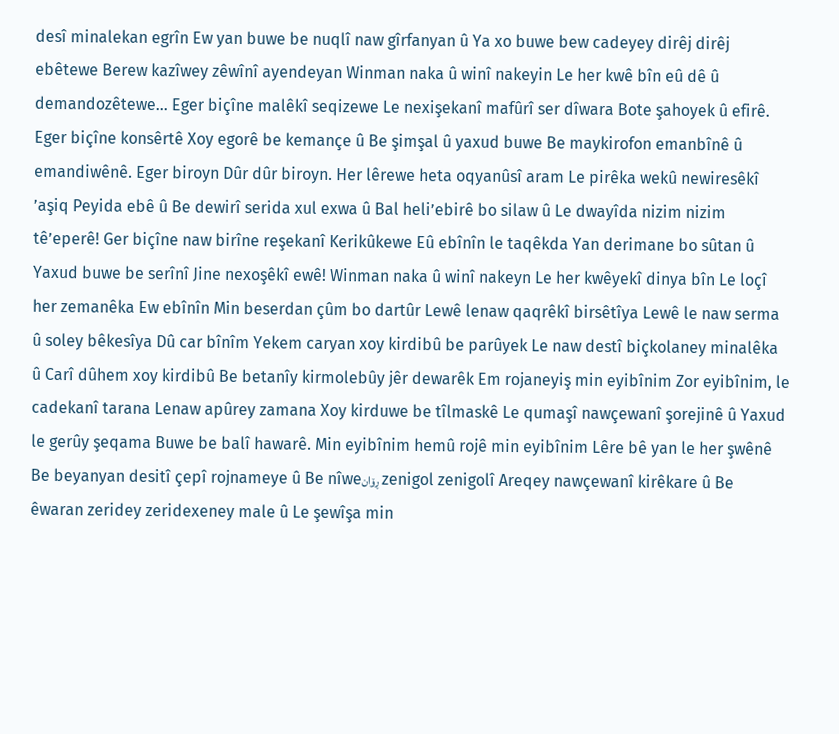desî minalekan egrîn Ew yan buwe be nuqlî naw gîrfanyan û Ya xo buwe bew cadeyey dirêj dirêj ebêtewe Berew kazîwey zêwînî ayendeyan Winman naka û winî nakeyin Le her kwê bîn eû dê û demandozêtewe... Eger biçîne malêkî seqizewe Le nexişekanî mafûrî ser dîwara Bote şahoyek û efirê. Eger biçîne konsêrtê Xoy egorê be kemançe û Be şimşal û yaxud buwe Be maykirofon emanbînê û emandiwênê. Eger biroyn Dûr dûr biroyn. Her lêrewe heta oqyanûsî aram Le pirêka wekû newiresêkî ’aşiq Peyida ebê û Be dewirî serida xul exwa û Bal heli’ebirê bo silaw û Le dwayîda nizim nizim tê’eperê! Ger biçîne naw birîne reşekanî Kerikûkewe Eû ebînîn le taqêkda Yan derimane bo sûtan û Yaxud buwe be serînî Jine nexoşêkî ewê! Winman naka û winî nakeyn Le her kwêyekî dinya bîn Le loçî her zemanêka Ew ebînîn Min beserdan çûm bo dartûr Lewê lenaw qaqrêkî birsêtîya Lewê le naw serma û soley bêkesîya Dû car bînîm Yekem caryan xoy kirdibû be parûyek Le naw destî biçkolaney minalêka û Carî dûhem xoy kirdibû Be betanîy kirmolebûy jêr dewarêk Em rojaneyiş min eyibînim Zor eyibînim, le cadekanî tarana Lenaw apûrey zamana Xoy kirduwe be tîlmaskê Le qumaşî nawçewanî şorejinê û Yaxud le gerûy şeqama Buwe be balî hawarê. Min eyibînim hemû rojê min eyibînim Lêre bê yan le her şwênê Be beyanyan desitî çepî rojnameye û Be nîweڕۆان zenigol zenigolî Areqey nawçewanî kirêkare û Be êwaran zeridey zeridexeney male û Le şewîşa min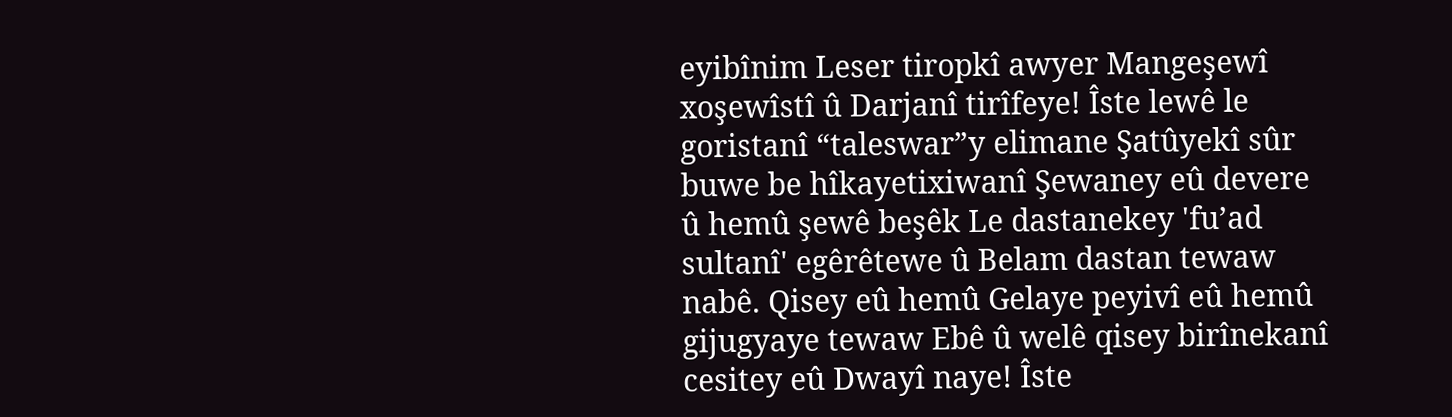eyibînim Leser tiropkî awyer Mangeşewî xoşewîstî û Darjanî tirîfeye! Îste lewê le goristanî “taleswar”y elimane Şatûyekî sûr buwe be hîkayetixiwanî Şewaney eû devere û hemû şewê beşêk Le dastanekey 'fu’ad sultanî' egêrêtewe û Belam dastan tewaw nabê. Qisey eû hemû Gelaye peyivî eû hemû gijugyaye tewaw Ebê û welê qisey birînekanî cesitey eû Dwayî naye! Îste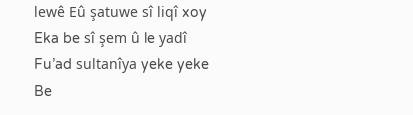lewê Eû şatuwe sî liqî xoy Eka be sî şem û le yadî Fu’ad sultanîya yeke yeke Be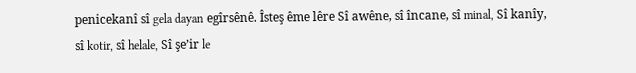penicekanî sî gela dayan egîrsênê. Îsteş ême lêre Sî awêne, sî încane, sî minal, Sî kanîy, sî kotir, sî helale, Sî şe’ir le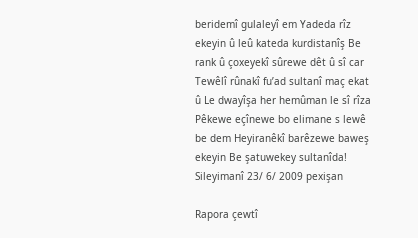beridemî gulaleyî em Yadeda rîz ekeyin û leû kateda kurdistanîş Be rank û çoxeyekî sûrewe dêt û sî car Tewêlî rûnakî fu’ad sultanî maç ekat û Le dwayîşa her hemûman le sî rîza Pêkewe eçînewe bo elimane s lewê be dem Heyiranêkî barêzewe baweş ekeyin Be şatuwekey sultanîda! Sileyimanî 23/ 6/ 2009 pexişan

Rapora çewtî